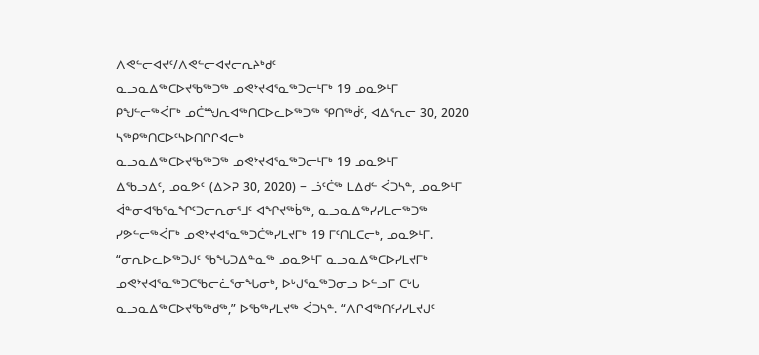ᐱᕙᓪᓕᐊᔪᑦ/ᐱᕙᓪᓕᐊᔪᓕᕆᔨᒃᑯᑦ
ᓇᓗᓇᐃᖅᑕᐅᔪᖃᖅᑐᖅ ᓄᕙᔾᔪᐊᕐᓇᖅᑐᓕᒻᒥᒃ 19 ᓄᓇᕗᒻᒥ
ᑭᖑᓪᓕᖅᐹᒥᒃ ᓄᑖᙳᕆᐊᖅᑎᑕᐅᓚᐅᖅᑐᖅ ᕿᑎᖅᑰᑦ, ᐊᐃᕐᕆᓕ 30, 2020
ᓴᖅᑭᖅᑎᑕᐅᑦᓴᐅᑎᒋᒋᐊᓕᒃ
ᓇᓗᓇᐃᖅᑕᐅᔪᖃᖅᑐᖅ ᓄᕙᔾᔪᐊᕐᓇᖅᑐᓕᒻᒥᒃ 19 ᓄᓇᕗᒻᒥ
ᐃᖃᓗᐃᑦ, ᓄᓇᕗᑦ (ᐃᐳᕈ 30, 2020) − ᓘᑦᑖᖅ ᒪᐃᑯᓪ ᐹᑐᓴᓐ, ᓄᓇᕗᒻᒥ ᐋᓐᓂᐊᖃᕐᓇᖏᑦᑐᓕᕆᓂᕐᒧᑦ ᐊᖏᔪᖅᑳᖅ, ᓇᓗᓇᐃᖅᓯᓯᒪᓕᖅᑐᖅ ᓯᕗᓪᓕᖅᐹᒥᒃ ᓄᕙᔾᔪᐊᕐᓇᖅᑐᑖᖅᓯᒪᔪᒥᒃ 19 ᒥᑦᑎᒪᑕᓕᒃ, ᓄᓇᕗᒻᒥ.
“ᓂᕆᐅᓚᐅᖅᑐᒍᑦ ᖃᖓᑐᐃᓐᓇᖅ ᓄᓇᕗᒻᒥ ᓇᓗᓇᐃᖅᑕᐅᓯᒪᔪᒥᒃ ᓄᕙᔾᔪᐊᕐᓇᖅᑐᑕᖃᓕᓛᕐᓂᖓᓂᒃ, ᐅᒡᒍᕐᓇᖅᑐᓂᓗ ᐅᓪᓗᒥ ᑕᒡᒐ ᓇᓗᓇᐃᖅᑕᐅᔪᖃᖅᑯᖅ,” ᐅᖃᖅᓯᒪᔪᖅ ᐹᑐᓴᓐ. “ᐱᒋᐊᖅᑎᑦᓯᓯᒪᔪᒍᑦ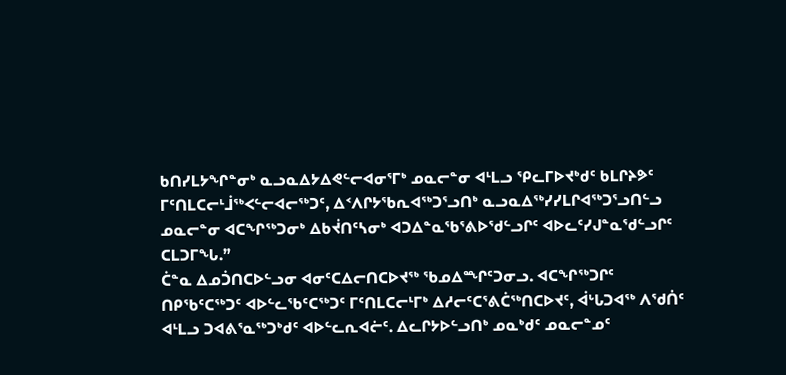ᑲᑎᓯᒪᔭᖏᓐᓂᒃ ᓇᓗᓇᐃᔭᐃᕙᓪᓕᐊᓂᕐᒥᒃ ᓄᓇᓕᓐᓂ ᐊᒻᒪᓗ ᕿᓚᒥᐅᔪᒃᑯᑦ ᑲᒪᒋᔨᕗᑦ ᒥᑦᑎᒪᑕᓕᒻᒨᖅᐸᓪᓕᐊᓕᖅᑐᑦ, ᐃᑉᐱᒋᔭᖃᕆᐊᖅᑐᕐᓗᑎᒃ ᓇᓗᓇᐃᖅᓯᓯᒪᒋᐊᖅᑐᕐᓗᑎᓪᓗ ᓄᓇᓕᓐᓂ ᐊᑕᖏᖅᑐᓂᒃ ᐃᑲᔫᑎᑦᓴᓂᒃ ᐊᑐᐃᓐᓇᖃᕐᕕᐅᖁᓪᓗᒋᑦ ᐊᐅᓚᑦᓯᒍᓐᓇᖁᓪᓗᒋᑦ ᑕᒪᑐᒥᖓ.”
ᑖᓐᓇ ᐃᓄᑑᑎᑕᐅᓪᓗᓂ ᐊᓂᑦᑕᐃᓕᑎᑕᐅᔪᖅ ᖃᓄᐃᙱᑦᑐᓂᓗ. ᐊᑕᖏᖅᑐᒋᑦ ᑎᑭᖃᑦᑕᖅᑐᑦ ᐊᐅᓪᓚᖃᑦᑕᖅᑐᑦ ᒥᑦᑎᒪᑕᓕᒻᒥᒃ ᐃᓱᓕᑦᑕᕐᕕᑖᖅᑎᑕᐅᔪᑦ, ᐋᒡᒐᑐᐊᖅ ᐱᖁᑏᑦ ᐊᒻᒪᓗ ᑐᐊᕕᕐᓇᖅᑐᒃᑯᑦ ᐊᐅᓪᓚᕆᐊᓖᑦ. ᐃᓚᒋᔭᐅᓪᓗᑎᒃ ᓄᓇᒃᑯᑦ ᓄᓇᓕᓐᓄᑦ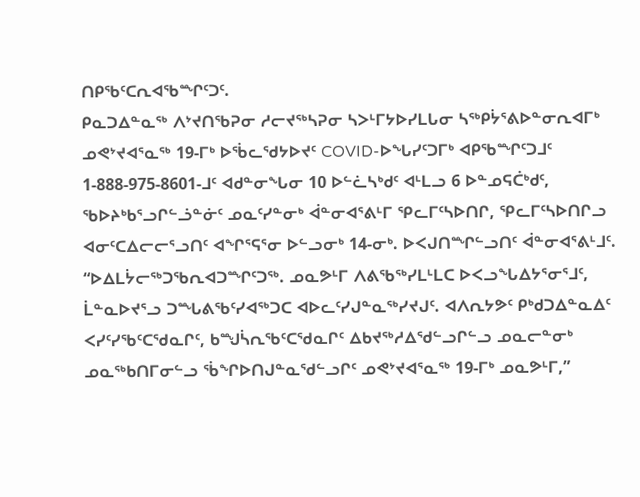ᑎᑭᖃᑦᑕᕆᐊᖃᙱᑦᑐᑦ.
ᑭᓇᑐᐃᓐᓇᖅ ᐱᔾᔪᑎᖃᕈᓂ ᓱᓕᔪᖅᓴᕈᓂ ᓴᐳᒻᒥᔭᐅᓯᒪᒐᓂ ᓴᖅᑭᔮᕐᕕᐅᓐᓂᕆᐊᒥᒃ ᓄᕙᔾᔪᐊᕐᓇᖅ 19-ᒥᒃ ᐅᖄᓚᖁᔭᐅᔪᑦ COVID-ᐅᖓᓯᑦᑐᒥᒃ ᐊᑭᖃᙱᑦᑐᒧᑦ 1-888-975-8601-ᒧᑦ ᐊᑯᓐᓂᖓᓂ 10 ᐅᓪᓛᓴᒃᑯᑦ ᐊᒻᒪᓗ 6 ᐅᓐᓄᕋᑖᒃᑯᑦ, ᖃᐅᔨᒃᑲᕐᓗᒋᓪᓘᓐᓃᑦ ᓄᓇᑦᓯᓐᓂᒃ ᐋᓐᓂᐊᕐᕕᒻᒥ ᕿᓚᒥᑦᓴᐅᑎᒋ, ᕿᓚᒥᑦᓴᐅᑎᒋᓗ ᐊᓂᑦᑕᐃᓕᓕᕐᓗᑎᑦ ᐊᖏᕐᕋᕐᓂ ᐅᓪᓗᓂᒃ 14-ᓂᒃ. ᐅᐸᒍᑎᙱᓪᓗᑎᑦ ᐋᓐᓂᐊᕐᕕᒻᒧᑦ.
“ᐅᐃᒪᔮᓕᖅᑐᖃᕆᐊᑐᙱᑦᑐᖅ. ᓄᓇᕗᒻᒥ ᐱᕕᖃᖅᓯᒪᒻᒪᑕ ᐅᐸᓗᖓᐃᔭᕐᓂᕐᒧᑦ, ᒫᓐᓇᐅᔪᕐᓗ ᑐᙵᕕᖃᑦᓯᐊᖅᑐᑕ ᐊᐅᓚᑦᓯᒍᓐᓇᖅᓯᔪᒍᑦ. ᐊᐱᕆᔭᕗᑦ ᑭᒃᑯᑐᐃᓐᓇᐃᑦ ᐸᓯᑦᓯᖃᑦᑕᖁᓇᒋᑦ, ᑲᙳᓵᕆᖃᑦᑕᖁᓇᒋᑦ ᐃᑲᔪᖅᓱᐃᖁᓪᓗᒋᓪᓗ ᓄᓇᓕᓐᓂᒃ ᓄᓇᖅᑲᑎᒥᓂᓪᓗ ᖄᖏᐅᑎᒍᓐᓇᖁᓪᓗᒋᑦ ᓄᕙᔾᔪᐊᕐᓇᖅ 19-ᒥᒃ ᓄᓇᕗᒻᒥ,”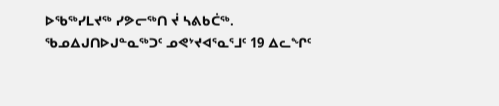ᐅᖃᖅᓯᒪᔪᖅ ᓯᕗᓕᖅᑎ ᔫ ᓴᕕᑲᑖᖅ.
ᖃᓄᐃᒍᑎᐅᒍᓐᓇᖅᑐᑦ ᓄᕙᔾᔪᐊᕐᓇᕐᒧᑦ 19 ᐃᓚᖏᑦ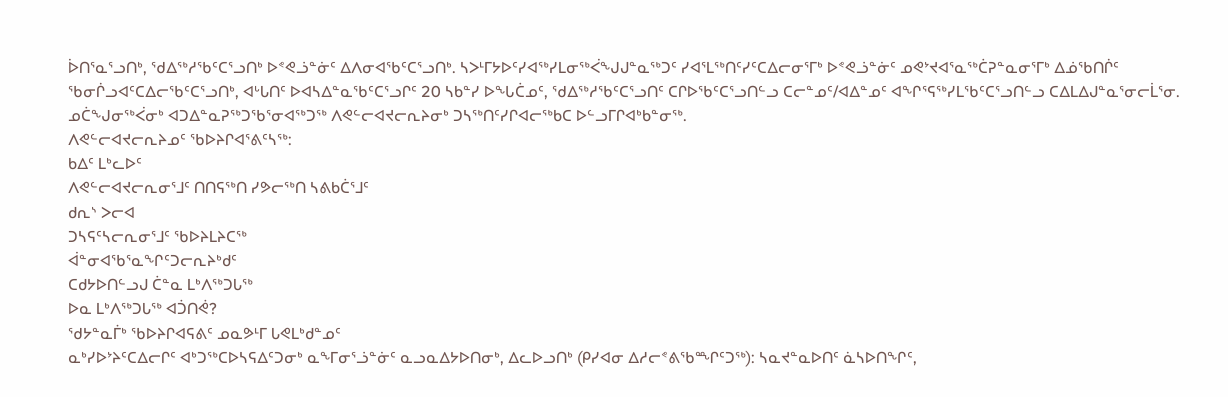ᐆᑎᕐᓇᕐᓗᑎᒃ, ᖁᐃᖅᓱᖃᑦᑕᕐᓗᑎᒃ ᐅᕝᕙᓘᓐᓃᑦ ᐃᐱᓂᐊᖃᑦᑕᕐᓗᑎᒃ. ᓴᐳᒻᒥᔭᐅᑦᓯᐊᖅᓯᒪᓂᖅᐹᖑᒍᓐᓇᖅᑐᑦ ᓯᐊᕐᒪᖅᑎᑦᓯᑦᑕᐃᓕᓂᕐᒥᒃ ᐅᕝᕙᓘᓐᓃᑦ ᓄᕙᔾᔪᐊᕐᓇᖅᑖᕈᓐᓇᓂᕐᒥᒃ ᐃᓅᖃᑎᒌᑦ ᖃᓂᒌᓗᐊᑦᑕᐃᓕᖃᑦᑕᕐᓗᑎᒃ, ᐊᒡᒐᑎᑦ ᐅᐊᓴᐃᓐᓇᖃᑦᑕᕐᓗᒋᑦ 20 ᓴᑲᓐᓯ ᐅᖓᑖᓄᑦ, ᖁᐃᖅᓱᖃᑦᑕᕐᓗᑎᑦ ᑕᒋᐅᖃᑦᑕᕐᓗᑎᓪᓗ ᑕᓕᓐᓄᑦ/ᐊᐃᓐᓄᑦ ᐊᖏᕐᕋᖅᓯᒪᖃᑦᑕᕐᓗᑎᓪᓗ ᑕᐃᒪᐃᒍᓐᓇᕐᓂᓕᒫᕐᓂ.
ᓄᑖᖑᓂᖅᐹᓂᒃ ᐊᑐᐃᓐᓇᕈᖅᑐᖃᕐᓂᐊᖅᑐᖅ ᐱᕙᓪᓕᐊᔪᓕᕆᔨᓂᒃ ᑐᓴᖅᑎᑦᓯᒋᐊᓕᖅᑲᑕ ᐅᓪᓗᒥᒋᐊᒃᑲᓐᓂᖅ.
ᐱᕙᓪᓕᐊᔪᓕᕆᔨᓄᑦ ᖃᐅᔨᒋᐊᕐᕕᑦᓴᖅ:
ᑲᐃᑦ ᒪᒃᓚᐅᑦ
ᐱᕙᓪᓕᐊᔪᓕᕆᓂᕐᒧᑦ ᑎᑎᕋᖅᑎ ᓯᕗᓕᖅᑎ ᓴᕕᑲᑖᕐᒧᑦ
ᑯᕆᔅ ᐳᓕᐊ
ᑐᓴᕋᑦᓴᓕᕆᓂᕐᒧᑦ ᖃᐅᔨᒪᔨᑕᖅ
ᐋᓐᓂᐊᖃᕐᓇᖏᑦᑐᓕᕆᔨᒃᑯᑦ
ᑕᑯᔭᐅᑎᓪᓗᒍ ᑖᓐᓇ ᒪᒃᐱᖅᑐᒐᖅ
ᐅᓇ ᒪᒃᐱᖅᑐᒐᖅ ᐊᑑᑎᕚ?
ᖁᔭᓐᓇᒦᒃ ᖃᐅᔨᒋᐊᕋᕕᑦ ᓄᓇᕗᒻᒥ ᒐᕙᒪᒃᑯᓐᓄᑦ
ᓇᒃᓯᐅᔾᔨᑦᑕᐃᓕᒋᑦ ᐊᒃᑐᖅᑕᐅᓴᕋᐃᑦᑐᓂᒃ ᓇᖕᒥᓂᕐᓘᓐᓃᑦ ᓇᓗᓇᐃᔭᐅᑎᓂᒃ, ᐃᓚᐅᓗᑎᒃ (ᑭᓯᐊᓂ ᐃᓱᓕᕝᕕᖃᙱᑦᑐᖅ): ᓴᓇᔪᓐᓇᐅᑎᑦ ᓈᓴᐅᑎᖏᑦ,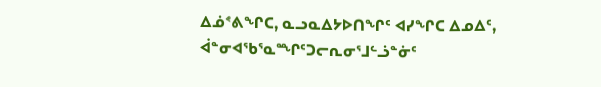ᐃᓅᕝᕕᖏᑕ, ᓇᓗᓇᐃᔭᐅᑎᖏᑦ ᐊᓯᖏᑕ ᐃᓄᐃᑦ, ᐋᓐᓂᐊᖃᕐᓇᙱᑦᑐᓕᕆᓂᕐᒧᓪᓘᓐᓃᑦ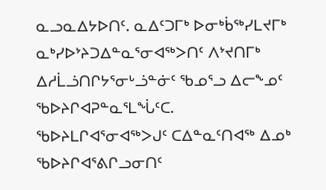ᓇᓗᓇᐃᔭᐅᑎᑦ. ᓇᐃᑦᑐᒥᒃ ᐅᓂᒃᑳᖅᓯᒪᔪᒥᒃ ᓇᒃᓯᐅᔾᔨᑐᐃᓐᓇᕐᓂᐊᖅᐳᑎᑦ ᐱᔾᔪᑎᒥᒃ ᐃᓱᒫᓘᑎᒋᔭᕐᓂᒡᓘᓐᓃᑦ ᖃᓄᕐᓗ ᐃᓕᖕᓄᑦ ᖃᐅᔨᒋᐊᕈᓐᓇᕐᒪᖔᑦᑕ. ᖃᐅᔨᒪᒋᐊᕐᓂᐊᖅᐳᒍᑦ ᑕᐃᓐᓇᑦᑎᐊᖅ ᐃᓄᒃ ᖃᐅᔨᒋᐊᕐᕕᒋᓗᓂᑎᑦ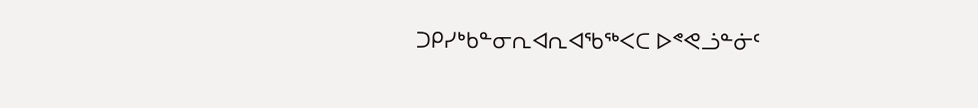ᑐᑭᓯᒃᑲᓐᓂᕆᐊᕆᐊᖃᖅᐸᑕ ᐅᕝᕙᓘᓐᓃᑦ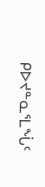ᑭᐅᔪᓐᓇᕐᒪᖔᑦ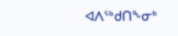ᐊᐱᖅᑯᑎᖕᓂᒃ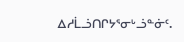ᐃᓱᒫᓘᑎᒋᔭᕐᓂᒡᓘᓐᓃᑦ.